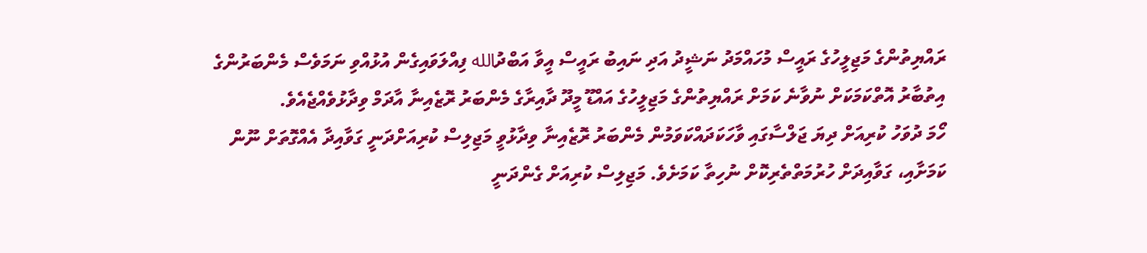ރައްޔިތުންގެ މަޖިލީހުގެ ރައީސް މުހައްމަދު ނަޝީދު އަދި ނައިބު ރައީސް އީވާ އަބްދުالله ފިއްލަވައިގެން އުޅުއްވި ނަމަވެސް މެންބަރުންގެ އިތުބާރު އޮތްކަމަކަށް ނުވާނެ ކަމަށް ރައްޔިތުންގެ މަޖިލީހުގެ އައްޑޫ މީދޫ ދާއިރާގެ މެންބަރު ރޮޒެއިނާ އާދަމް ވިދާޅުވެއްޖެއެވެ.
ހޯމަ ދުވަހު ކުރިއަށް ދިޔަ ޖަލްސާގައި ވާހަކަދައްކަވަމުން މެންބަރު ރޮޒެއިނާ ވިދާޅުވީ މަޖިލިސް ކުރިއަށްދަނީ ގަވާއިދާ އެއްގޮތަށް ނޫން ކަމަށާއި، ގަވާއިދަށް ހުރުމަތްތެރިކޮށް ނުހިތާ ކަމަށެވެ. މަޖިލިސް ކުރިއަށް ގެންދަނީ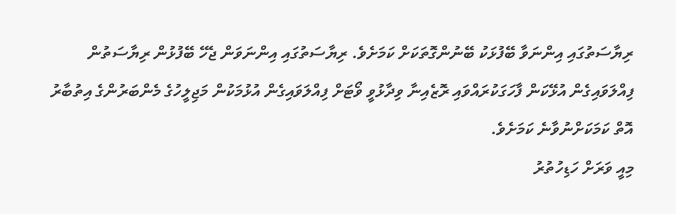ރިޔާސަތުގައި އިންނަވާ ބޭފުޅަކު ބޭނުންގޮތަކަށް ކަމަށެވެ. ރިޔާސަތުގައި އިންނަވަން ޖެހޭ ބޭފުޅުން ރިޔާސަތުން ފިއްލަވައިގެން އުޅޭކަން ފާހަގަކުރައްވައި ރޮޒެއިނާ ވިދާޅުވީ ވޯޓަށް ފިއްލަވައިގެން އުޅުމަކުން މަޖިލީހުގެ މެންބަރުންގެ އިތުބާރު އޮތް ކަމަކަށްނުވާނެ ކަމަށެވެ.
މިއީ ވަރަށް ހަޑިހުތުރު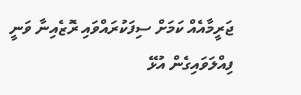ޖަރީމާއެއް ކަމަށް ސިފަކުރައްވައި ރޮޒެއިނާ ވަނީ ފިއްލަވައިގެން އުޅޭ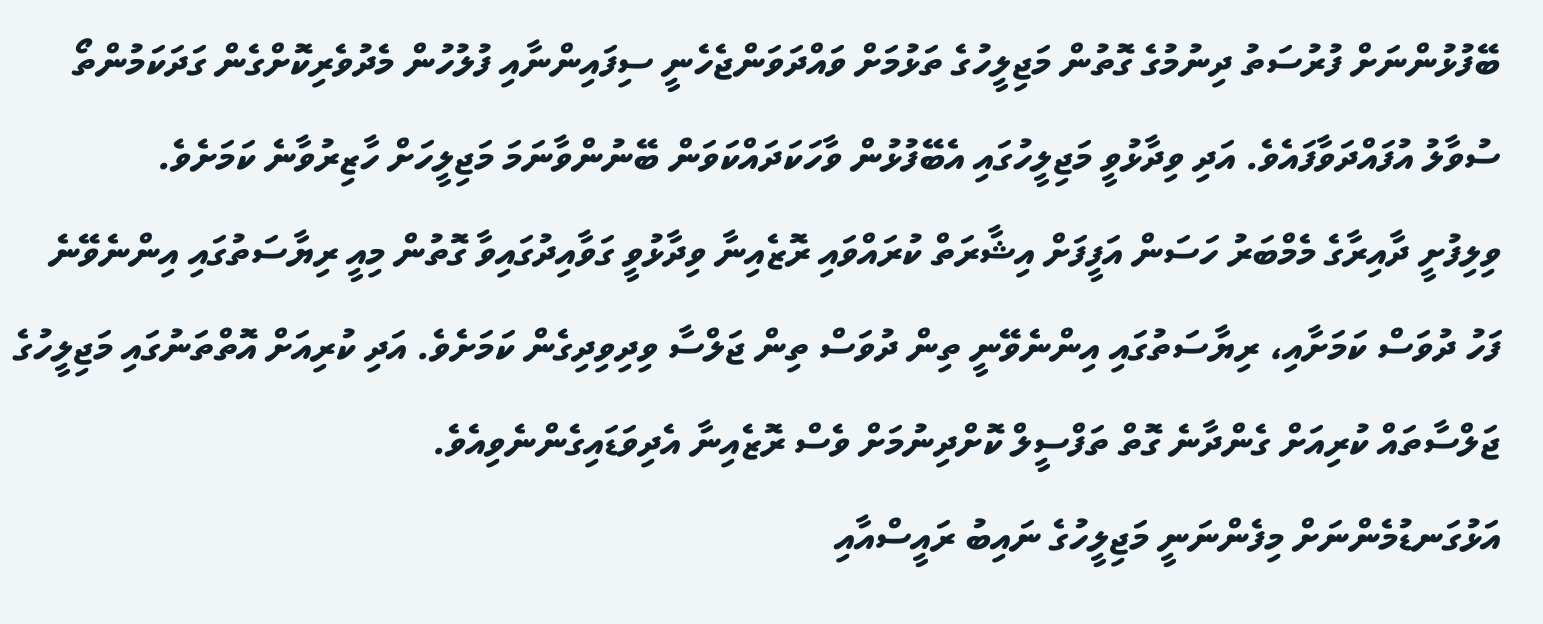ބޭފުޅުންނަށް ފުރުސަތު ދިނުމުގެ ގޮތުން މަޖިލީހުގެ ތަޅުމަށް ވައްދަވަންޖެހެނީ ސިފައިންނާއި ފުލުހުން މެދުވެރިކޮށްގެން ގަދަކަމުންތޯ ސުވާލު އުފައްދަވާފައެވެ. އަދި ވިދާޅުވީ މަޖިލީހުގައި އެބޭފުޅުން ވާހަކަދައްކަވަން ބޭނުންވާނަމަ މަޖިލީހަށް ހާޒިރުވާނެ ކަމަށެވެ.
ވިލިފުށީ ދާއިރާގެ މެމްބަރު ހަސަން އަފީފަށް އިޝާރަތް ކުރައްވައި ރޮޒެއިނާ ވިދާޅުވީ ގަވާއިދުގައިވާ ގޮތުން މިއީ ރިޔާސަތުގައި އިންނެވޭނެ ފަހު ދުވަސް ކަމަށާއި، ރިޔާސަތުގައި އިންނެވޭނީ ތިން ދުވަސް ތިން ޖަލްސާ ވިދިވިދިގެން ކަމަށެވެ. އަދި ކުރިއަށް އޮތްތަނުގައި މަޖިލީހުގެ ޖަލްސާތައް ކުރިއަށް ގެންދާނެ ގޮތް ތަފްސީލް ކޮށްދިނުމަށް ވެސް ރޮޒެއިނާ އެދިވަޑައިގެންނެވިއެވެ.
އަޅުގަނޑުމެންނަށް މިފެންނަނީ މަޖިލީހުގެ ނައިބު ރައީސްއާއި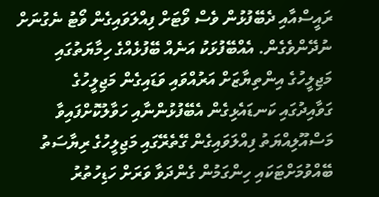ރައީސްއާއި ދެބޭފުޅުން ވެސް ވޯޓަށް ފިއްލަވައިގެން ވޯޓު ނެގުނަށް ނުދޭންވެގެން. އެއްބޭފުޅަކު އަނެއް ބޭފުޅެއްގެ ހިމާޔަތުގައި މަޖިލީހުގެ އިންތިޔާޒަށް އަރުއްވައި ވަޑައިގެން މަޖިލީހުގެ ގަވާއިދުގައި ކަނޑައެޅިގެން އެބޭފުޅުންނާއި ހަވާލުކޮށްފައިވާ މަސްއޫލިއްޔަތު ފިއްލަވައިގެން ގޭތެރޭގައި މަޖިލީހުގެ ރިޔާސަތު ބޭއްވުމަށްޓަކައި ހިންގަމުން ގެންދަވާ ވަރަށް ހަޑިހުތުރު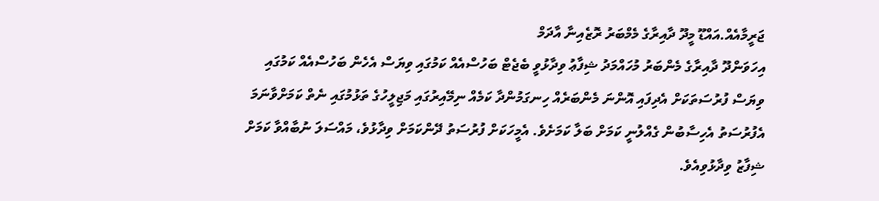ޖަރީމާއެއް.އައްޑޫ މީދޫ ދާއިރާގެ މެމްބަރު ރޮޒެއިނާ އާދަމް
އިހަވަންދޫ ދާއިރާގެ މެންބަރު މުހައްމަދު ޝިފާޢު ވިދާޅުވީ ބެޖެޓް ބަހުސްއެއް ކަމުގައި ވިޔަސް އެހެން ބަހުސްއެއް ކަމުގައި ވިޔަސް ފުރުސަތަކަށް އެދިފައި އޮންނަ މެންބަރެއް ހިނގަމުންދާ ކަމެއް ނިމޭއިރުގައި މަޖިލީހުގެ ތަޅުމުގައި ނެތް ކަމަށްވާނަމަ އެފުރުސަތު އެހިސާބުން ގެއްލުނީ ކަމަށް ބަލާ ކަމަށެވެ. އެމީހަކަށް ފުރުސަތު ދޭންކަމަށް ވިދާޅުވެ، މައްސަލަ ނުބާއްވާ ކަމަށް ޝިފާޒު ވިދާޅުވިއެވެ.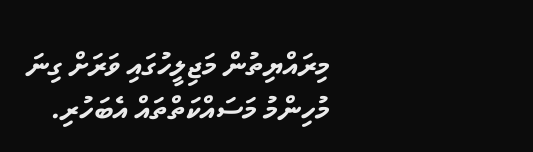މިރައްޔިތުން މަޖިލީހުގައި ވަރަށް ގިނަ މުހިންމު މަސައްކަތްތައް އެބަހުރި.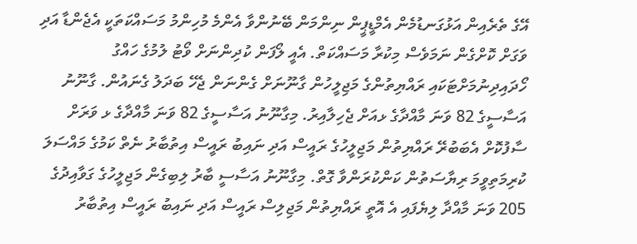އޭގެ ތެރެއިން އަޅުގަނޑުމެން އެމްޑީޕީން ނިންމަން ބޭނުންވާ އެންމެ މުހިންމު މަސައްކަތަކީ އެޖެންޑާ އަދި ވަގަށް ކޮށްގެން ނަމަވެސް މިކުރާ މަސައްކަތް. އެއީ ލޯފަން ކުދިންނަށް ވޯޓު ލުމުގެ ހައްގު ހޯދައިދިނުމަށްޓަކައި ރައްޔިތުންގެ މަޖިލީހުން ގާނޫނަށް ގެންނަން ޖެހޭ ބަދަލު ގެނައުން. ގާނޫނު އަސާސީގެ 82 ވަނަ މާއްދާގެ ޅއަށް ޖެހިލާއިރު. މިގާނޫނު އަސާސީގެ 82 ވަނަ މާއްދާގެ ޅ ވަރަށް ސާފުކޮށް އެބަބުރޭ ރައްޔިތުން މަޖިލީހުގެ ރައީސް އަދި ނައިބު ރައީސް އިތުބާރު ނެތް ކަމުގެ މައްސަލަ ކުރިމަތިވީމަ ރިޔާސަތުން ކަންކުރަންވާ ގޮތް. މިގާނޫނު އަސާސީ ބާރު ލިބިގެން މަޖިލީހުގެ ގަވާއިދުގެ 205 ވަނަ މާއްދާ ލިޔެފައި އެ އޮތީ ރައްޔިތުން މަޖިލިސް ރައީސް އަދި ނައިބު ރައީސް އިތުބާރު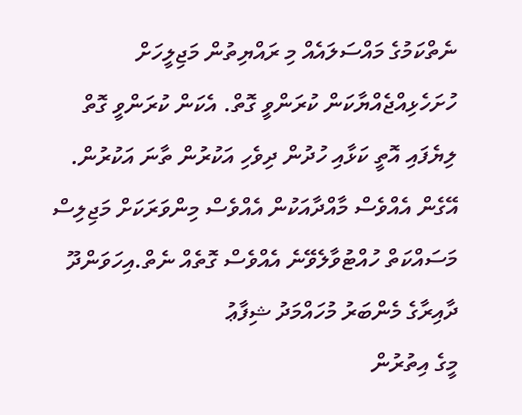ނެތްކަމުގެ މައްސަލައެއް މި ރައްޔިތުން މަޖިލީހަށް ހުށަހެޅިއްޖެއްޔާކަން ކުރަންވީ ގޮތް. އެކަން ކުރަންވީ ގޮތް ލިޔެފައި އޮތީ ކަޅާއި ހުދުން ދިވެހި އަކުރުން ތާނަ އަކުރުން. އޭގެން އެއްވެސް މާއްދާއަކުން އެއްވެސް މިންވަރަކަށް މަޖިލިސް މަސައްކަތް ހުއްޓުވާލެވޭނެ އެއްވެސް ގޮތެއް ނެތް.އިހަވަންދޫ ދާއިރާގެ މެންބަރު މުހައްމަދު ޝިފާޢު
މީގެ އިތުރުން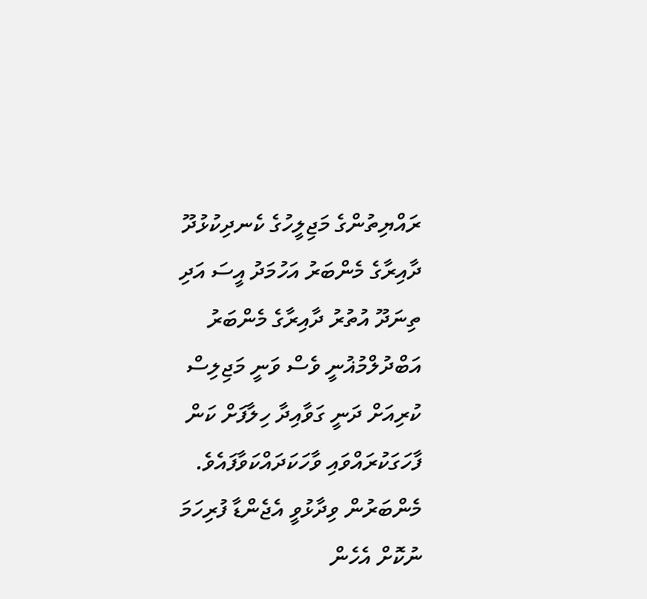ރައްޔިތުންގެ މަޖިލީހުގެ ކެނދިކުޅުދޫ ދާއިރާގެ މެންބަރު އަހުމަދު އީސަ އަދި ތިނަދޫ އުތުރު ދާއިރާގެ މެންބަރު އަބްދުލްމުޣުނީ ވެސް ވަނީ މަޖިލިސް ކުރިއަށް ދަނީ ގަވާއިދާ ހިލާފަށް ކަން ފާހަގަކުރައްވައި ވާހަކަދައްކަވާފައެވެ.
މެންބަރުން ވިދާޅުވީ އެޖެންޑާ ފުރިހަމަ ނުކޮށް އެހެން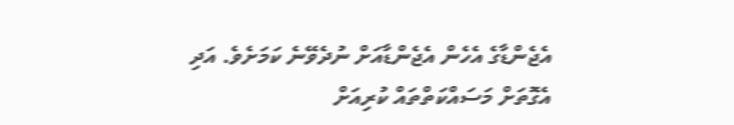އެޖެންޑާގެ އެހެން އެޖެންޑާއަށް ނުދެވޭނެ ކަމަށެވެ. އަދި އެގޮތަށް މަސައްކަތްތައް ކުރިއަށް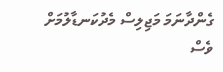ގެންދާނަމަ މަޖިލިސް މެދުކަނޑާލުމަށް ވެސް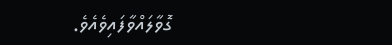ގޮވާލައްވާފައިވެއެވެ.